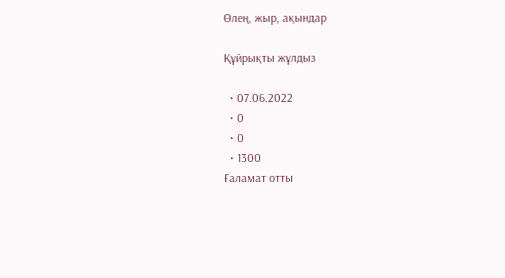Өлең, жыр, ақындар

Құйрықты жұлдыз

  • 07.06.2022
  • 0
  • 0
  • 1300
Ғаламат отты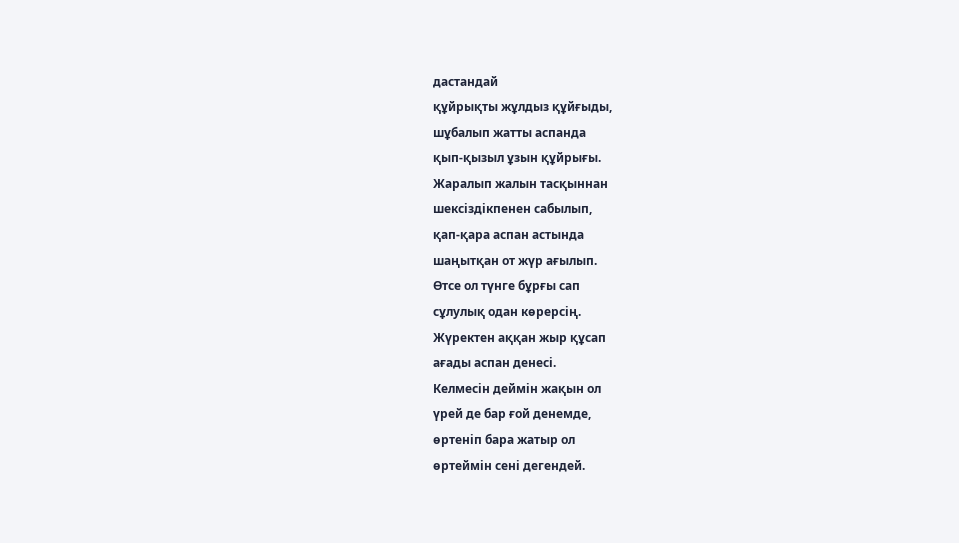дастандай
құйрықты жұлдыз құйғыды,
шұбалып жатты аспанда
қып-қызыл ұзын құйрығы.
Жаралып жалын тасқыннан
шексiздiкпенен сабылып,
қап-қара аспан астында
шаңытқан от жүр ағылып.
Өтсе ол түнге бұрғы сап
сұлулық одан көрерсiң.
Жүректен аққан жыр құсап
ағады аспан денесi.
Келмесiн деймiн жақын ол
үрей де бар ғой денемде,
өртенiп бара жатыр ол
өртеймiн сенi дегендей.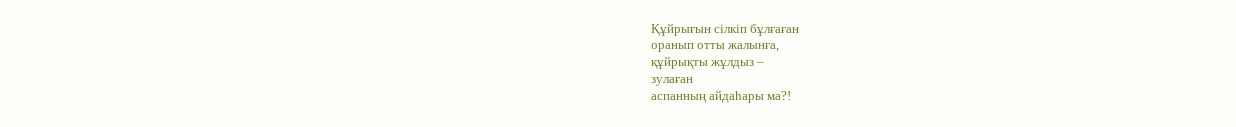Құйрығын сiлкiп бұлғаған
оранып отты жалынға,
құйрықты жұлдыз –
зулаған
аспанның айдаhары ма?!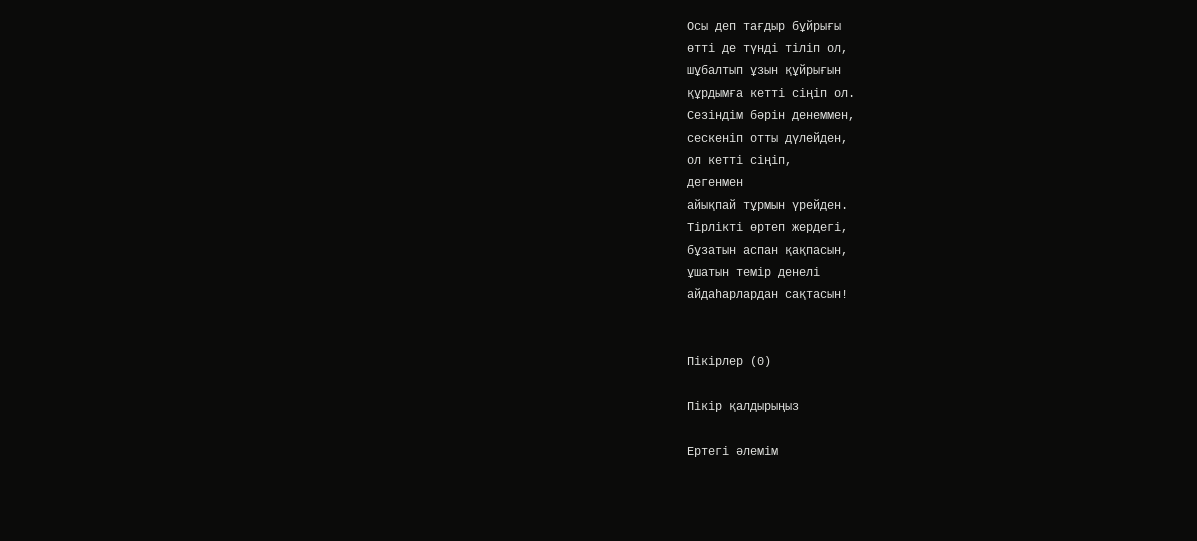Осы деп тағдыр бұйрығы
өттi де түндi тiлiп ол,
шұбалтып ұзын құйрығын
құрдымға кеттi сiңiп ол.
Сезiндiм бәрiн денеммен,
сескенiп отты дүлейден,
ол кеттi сiңiп,
дегенмен
айықпай тұрмын үрейден.
Тiрлiктi өртеп жердегi,
бұзатын аспан қақпасын,
ұшатын темiр денелi
айдаhарлардан сақтасын!


Пікірлер (0)

Пікір қалдырыңыз

Ертегi әлемiм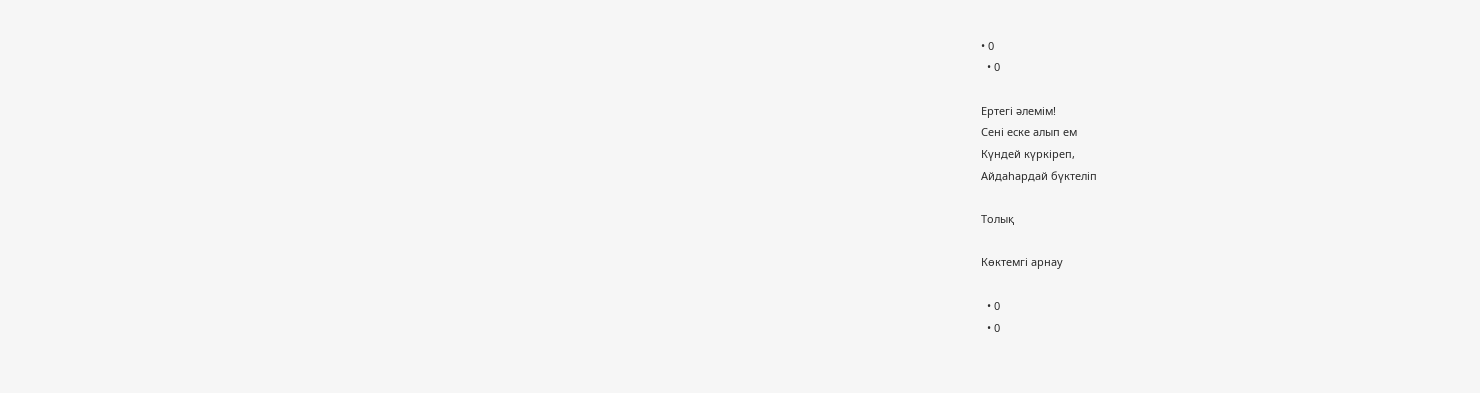• 0
  • 0

Ертегi әлемiм!
Сенi еске алып ем
Күндей күркiреп,
Айдаhардай бүктелiп

Толық

Көктемгі арнау

  • 0
  • 0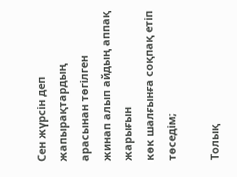Сен жүрсiн деп
жапырақтардың арасынан төгiлген
жинап алып айдың аппақ жарығын
көк шалғынға соқпақ етiп төседiм;

Толық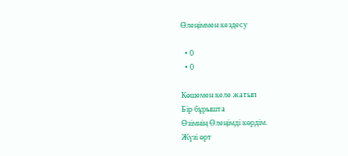Өлеңіммен кездесу

  • 0
  • 0

Көшемен келе жатып
Бiр бұрышта
Өзiмнiң Өлеңiмдi көрдiм.
Жүзi өрт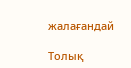жалағандай

Толық